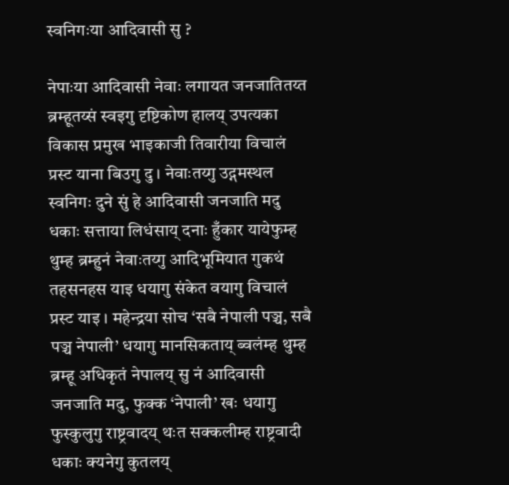स्वनिगःया आदिवासी सु ?

नेपाःया आदिवासी नेवाः लगायत जनजातितय्त ब्रम्हूतय्सं स्वइगु दृष्टिकोण हालय् उपत्यका विकास प्रमुख भाइकाजी तिवारीया विचालं प्रस्ट याना बिउगु दु । नेवाःतय्गु उद्गमस्थल स्वनिगः दुने सुं हे आदिवासी जनजाति मदु धकाः सत्ताया लिधंसाय् दनाः हुँकार यायेफुम्ह थुम्ह ब्रम्हुनं नेवाःतय्गु आदिभूमियात गुकथं तहसनहस याइ धयागु संकेत वयागु विचालं प्रस्ट याइ । महेन्द्रया सोच ‘सबै नेपाली पञ्च, सबै पञ्च नेपाली’ धयागु मानसिकताय् ब्वलंम्ह थुम्ह ब्रम्हू अधिकृतं नेपालय् सु नं आदिवासी जनजाति मदु, फुक्क ‘नेपाली’ खः धयागु फुस्कुलुगु राष्ट्रवादय् थःत सक्कलीम्ह राष्ट्रवादी धकाः क्यनेगु कुतलय्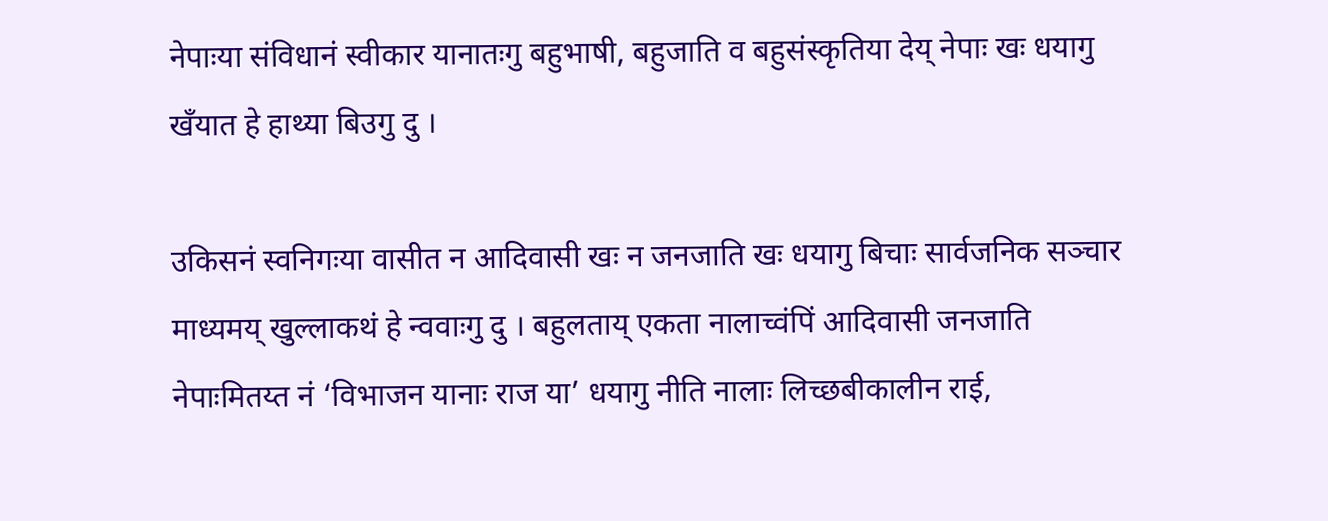नेपाःया संविधानं स्वीकार यानातःगु बहुभाषी, बहुजाति व बहुसंस्कृतिया देय् नेपाः खः धयागु खँयात हे हाथ्या बिउगु दु ।

उकिसनं स्वनिगःया वासीत न आदिवासी खः न जनजाति खः धयागु बिचाः सार्वजनिक सञ्चार माध्यमय् खुल्लाकथं हे न्ववाःगु दु । बहुलताय् एकता नालाच्वंपिं आदिवासी जनजाति नेपाःमितय्त नं ‘विभाजन यानाः राज या’ धयागु नीति नालाः लिच्छबीकालीन राई,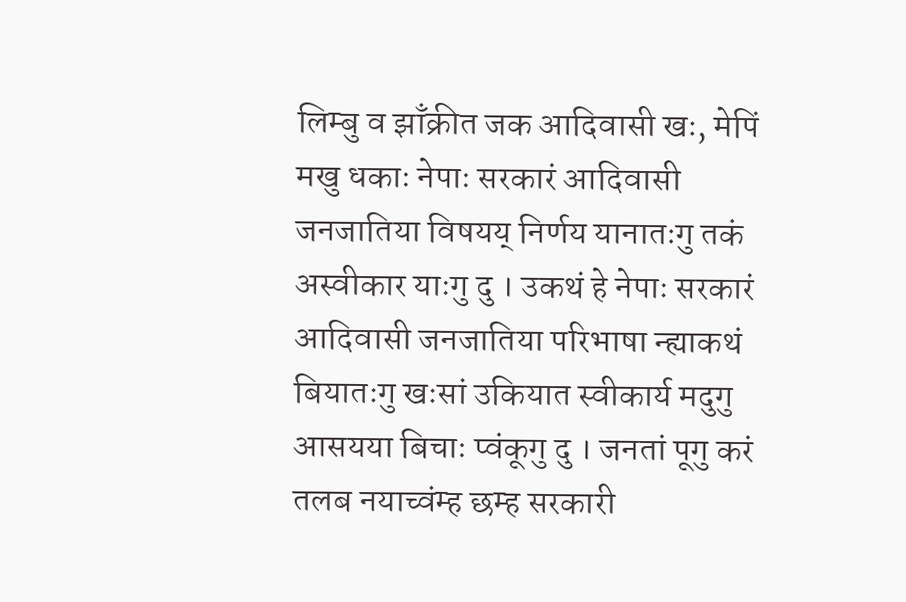लिम्बु व झाँक्रीत जक आदिवासी खः, मेपिं मखु धकाः नेपाः सरकारं आदिवासी जनजातिया विषयय् निर्णय यानातःगु तकं अस्वीकार याःगु दु । उकथं हे नेपाः सरकारं आदिवासी जनजातिया परिभाषा न्ह्याकथं बियातःगु खःसां उकियात स्वीकार्य मदुगु आसयया बिचाः प्वंकूगु दु । जनतां पूगु करं तलब नयाच्वंम्ह छम्ह सरकारी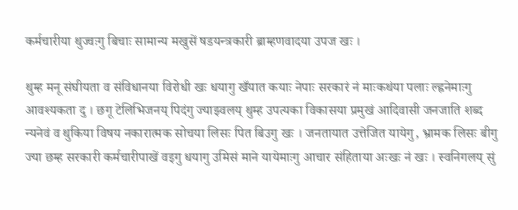कर्मचारीया थुज्वःगु बिचाः सामान्य मखुसें षडयन्त्रकारी ब्राम्हणवादया उपज खः ।

थुम्ह मनू संघीयता व संविधानया विरोधी खः धयागु खँयात कयाः नेपाः सरकारं नं माःकथंया पलाः ल्ह्वनेमाःगु आवश्यकता दु । छगू टेलिभिजनय् पिदंगु ज्याझ्वलय् थुम्ह उपत्यका विकासया प्रमुखं आदिवासी जनजाति शब्द न्यनेवं व थुकिया विषय नकारात्मक सोचया लिसः पित बिउगु खः । जनतायात उत्तेजित यायेगु, भ्रामक लिसः बीगु ज्या छम्ह सरकारी कर्मचारीपाखें वइगु धयागु उमिसं माने यायेमाःगु आचार संहिताया अःखः नं खः । स्वनिगलय् सुं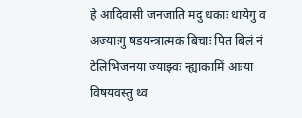हे आदिवासी जनजाति मदु धकाः धायेगु व अज्याःगु षडयन्त्रात्मक बिचाः पित बिलं नं टेलिभिजनया ज्याझ्वः न्ह्याकामिं आःया विषयवस्तु थ्व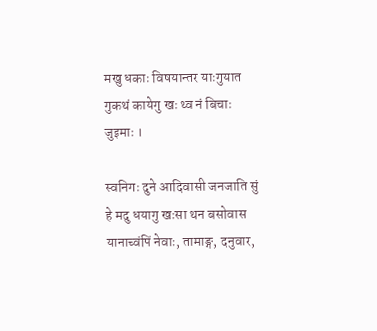मखु धकाः विषयान्तर याःगुयात गुकथं कायेगु खः थ्व नं बिचाः जुइमाः ।

स्वनिगः दुने आदिवासी जनजाति सुं हे मदु धयागु खःसा थन बसोवास यानाच्वंपिं नेवाः, तामाङ्ग, दनुवार,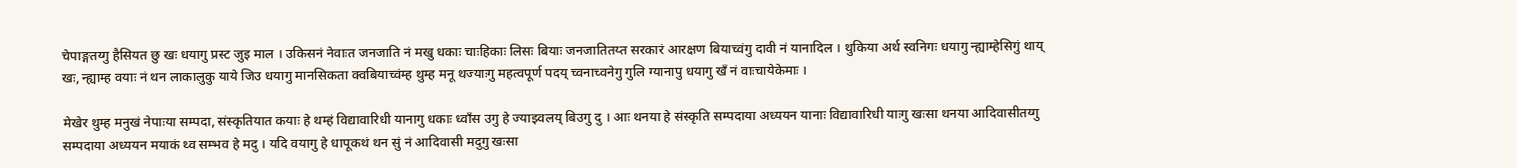चेपाङ्गतय्गु हैसियत छु खः धयागु प्रस्ट जुइ माल । उकिसनं नेवाःत जनजाति नं मखु धकाः चाःहिकाः लिसः बियाः जनजातितय्त सरकारं आरक्षण बियाच्वंगु दावी नं यानादिल । थुकिया अर्थ स्वनिगः धयागु न्ह्याम्हेसिगुं थाय् खः, न्ह्याम्ह वयाः नं थन लाकालुकु याये जिउ धयागु मानसिकता क्वबियाच्वंम्ह थुम्ह मनू थज्याःगु महत्वपूर्ण पदय् च्वनाच्वनेगु गुलि ग्यानापु धयागु खँ नं वाःचायेकेमाः ।

मेखेर थुम्ह मनुखं नेपाःया सम्पदा, संस्कृतियात कयाः हे थम्हं विद्यावारिधी यानागु धकाः ध्वाँस उगु हे ज्याझ्वलय् बिउगु दु । आः थनया हे संस्कृति सम्पदाया अध्ययन यानाः विद्यावारिधी याःगु खःसा थनया आदिवासीतय्गु सम्पदाया अध्ययन मयाकं थ्व सम्भव हे मदु । यदि वयागु हे धापूकथं थन सुं नं आदिवासी मदुगु खःसा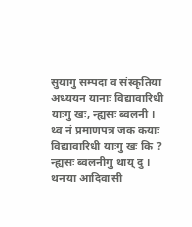सुयागु सम्पदा व संस्कृतिया अध्ययन यानाः विद्यावारिधी याःगु खः, न्ह्यसः ब्वलनी । थ्व नं प्रमाणपत्र जक कयाः विद्यावारिधी याःगु खः कि ? न्ह्यसः ब्वलनीगु थाय् दु ।
थनया आदिवासी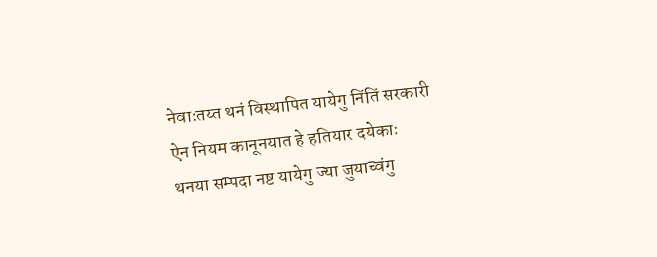नेवाःतय्त थनं विस्थापित यायेगु निंतिं सरकारी ऐन नियम कानूनयात हे हतियार दयेकाः थनया सम्पदा नष्ट यायेगु ज्या जुयाच्वंगु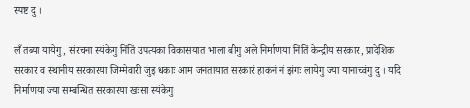स्पष्ट दु ।

लँ तब्या यायेगु, संरचना स्यंकेगु निंतिं उपत्यका विकासयात भाला बीगु अले निर्माणया निंतिं केन्द्रीय सरकार, प्रादेशिक सरकार व स्थानीय सरकारया जिम्मेवारी जुइ धकाः आम जनतायात सरकारं हाकनं नं झंगः लायेगु ज्या यानाच्वंगु दु । यदि निर्माणया ज्या सम्बन्धित सरकारया खःसा स्यंकेगु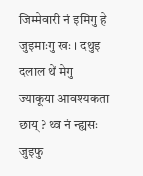जिम्मेवारी नं इमिगु हे जुइमाःगु खः । दथुइ दलाल थें मेगु ज्याकूया आवश्यकता छाय् ? थ्व नं न्ह्यसः जुइफु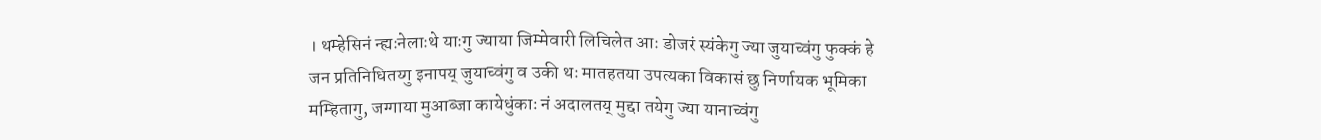। थम्हेसिनं न्ह्यःनेलाःथे याःगु ज्याया जिम्मेवारी लिचिलेत आः डोजरं स्यंकेगु ज्या जुयाच्वंगु फुक्कं हे जन प्रतिनिधितय्गु इनापय् जुयाच्वंगु व उकी थः मातहतया उपत्यका विकासं छु निर्णायक भूमिका मम्हितागु, जग्गाया मुआब्जा कायेधुंकाः नं अदालतय् मुद्दा तयेगु ज्या यानाच्वंगु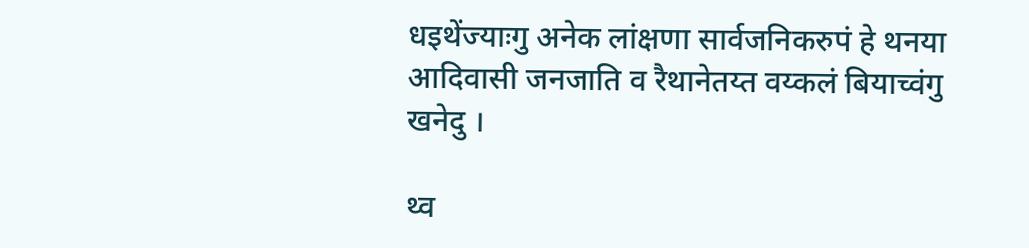धइथेंज्याःगु अनेक लांक्षणा सार्वजनिकरुपं हे थनया आदिवासी जनजाति व रैथानेतय्त वय्कलं बियाच्वंगु खनेदु ।

थ्व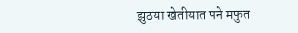झुठया खेतीयात पने मफुत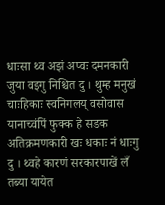धाःसा थ्व अझं अप्वः दमनकारी जुया वइगु निश्चित दु । थुम्ह मनुखं चाःहिकाः स्वनिगलय् वसोवास यानाच्वंपिं फुक्क हे सडक अतिक्रमणकारी खः धकाः नं धाःगु दु । थ्वहे कारणं सरकारपाखें लँ तब्या यायेत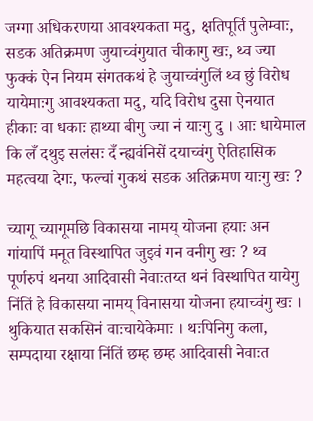जग्गा अधिकरणया आवश्यकता मदु, क्षतिपूर्ति पुलेम्वाः, सडक अतिक्रमण जुयाच्वंगुयात चीकागु खः, थ्व ज्या फुक्कं ऐन नियम संगतकथं हे जुयाच्वंगुलिं थ्व छुं विरोध यायेमाःगु आवश्यकता मदु, यदि विरोध दुसा ऐनयात हीकाः वा धकाः हाथ्या बीगु ज्या नं याःगु दु । आः धायेमाल कि लँ दथुइ सलंसः दँ न्ह्यवंनिसें दयाच्वंगु ऐतिहासिक महत्वया देगः, फल्चां गुकथं सडक अतिक्रमण याःगु खः ?

च्यागू च्यागूमछि विकासया नामय् योजना हयाः अन गांयापिं मनूत विस्थापित जुइवं गन वनीगु खः ? थ्व पूर्णरुपं थनया आदिवासी नेवाःतय्त थनं विस्थापित यायेगु निंतिं हे विकासया नामय् विनासया योजना हयाच्वंगु खः । थुकियात सकसिनं वाःचायेकेमाः । थःपिनिगु कला, सम्पदाया रक्षाया निंतिं छम्ह छम्ह आदिवासी नेवाःत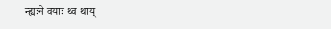न्ह्यःने वयाः थ्व थाय्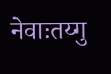नेवाःतय्गु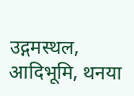उद्गमस्थल, आदिभूमि, थनया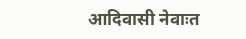आदिवासी नेवाःत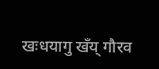खःधयागु खँय् गौरव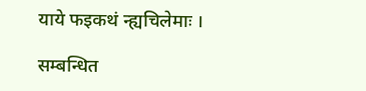याये फइकथं न्ह्यचिलेमाः ।

सम्बन्धित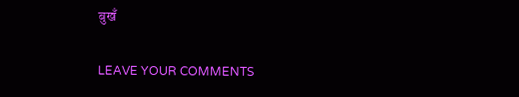बुखँ

LEAVE YOUR COMMENTS